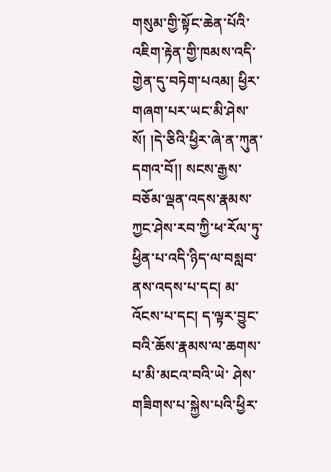གསུམ་གྱི་སྟོང་ཆེན་པོའི་འཇིག་རྟེན་གྱི་ཁམས་འདི་གྱེན་དུ་བཏེག་པའམ། ཕྱིར་གཞག་པར་ཡང་མི་ཤེས་སོ། །དེ་ཅིའི་ཕྱིར་ཞེ་ན་ཀུན་ དགའ་བོ།། སངས་རྒྱས་བཅོམ་ལྡན་འདས་རྣམས་ཀྱང་ཤེས་རབ་ཀྱི་ཕ་རོལ་ཏུ་ཕྱིན་པ་འདི་ཉིད་ལ་བསླབ་ནས་འདས་པ་དང། མ་འོངས་པ་དང། ད་ལྟར་བྱུང་བའི་ཆོས་རྣམས་ལ་ཆགས་པ་མི་མངའ་བའི་ཡེ་ ཤེས་གཟིགས་པ་སྐྱེས་པའི་ཕྱིར་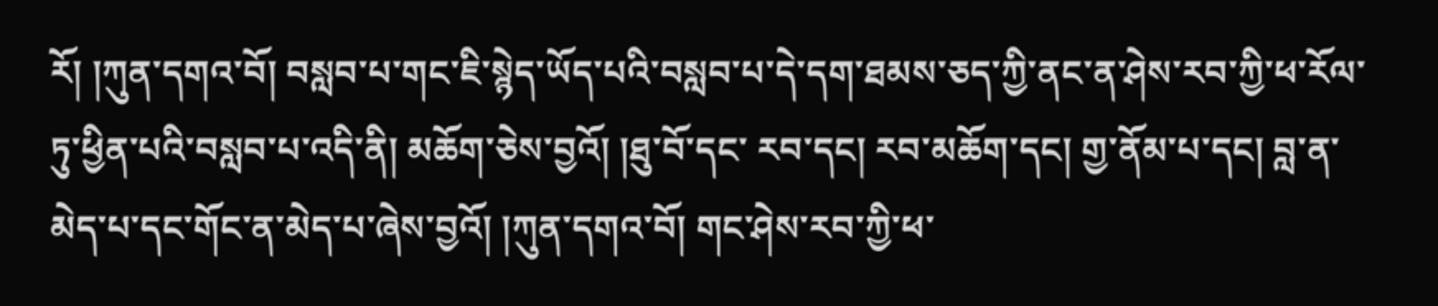རོ། །ཀུན་དགའ་བོ། བསླབ་པ་གང་ཇི་སྙེད་ཡོད་པའི་བསླབ་པ་དེ་དག་ཐམས་ཅད་ཀྱི་ནང་ན་ཤེས་རབ་ཀྱི་ཕ་རོལ་ཏུ་ཕྱིན་པའི་བསླབ་པ་འདི་ནི། མཆོག་ཅེས་བྱའོ། །ཐུ་བོ་དང་ རབ་དང། རབ་མཆོག་དང། གྱ་ནོམ་པ་དང། བླ་ན་མེད་པ་དང་གོང་ན་མེད་པ་ཞེས་བྱའོ། །ཀུན་དགའ་བོ། གང་ཤེས་རབ་ཀྱི་ཕ་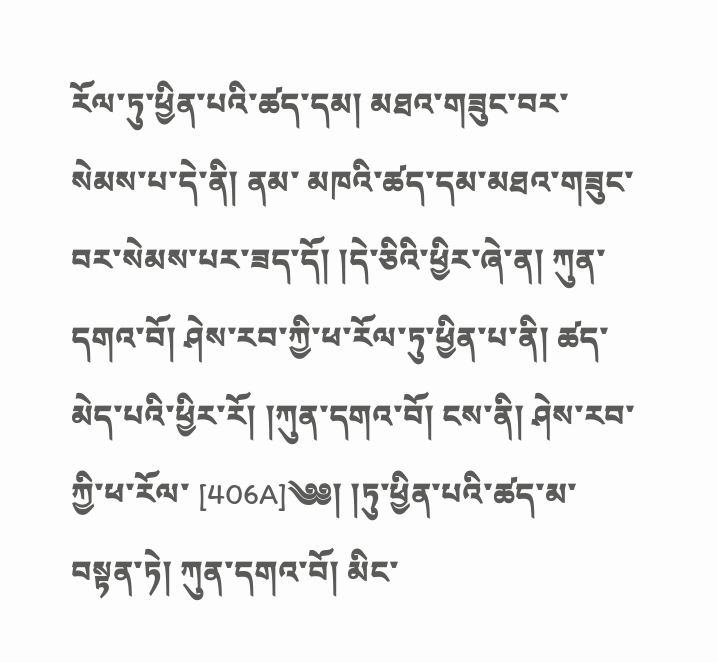རོལ་ཏུ་ཕྱིན་པའི་ཚད་དམ། མཐའ་གཟུང་བར་སེམས་པ་དེ་ནི། ནམ་ མཁའི་ཚད་དམ་མཐའ་གཟུང་བར་སེམས་པར་ཟད་དོ། །དེ་ཅིའི་ཕྱིར་ཞེ་ན། ཀུན་དགའ་བོ། ཤེས་རབ་ཀྱི་ཕ་རོལ་ཏུ་ཕྱིན་པ་ནི། ཚད་མེད་པའི་ཕྱིར་རོ། །ཀུན་དགའ་བོ། ངས་ནི། ཤེས་རབ་ཀྱི་ཕ་རོལ་ [406A]༄༅། །ཏུ་ཕྱིན་པའི་ཚད་མ་བསྟན་ཏེ། ཀུན་དགའ་བོ། མིང་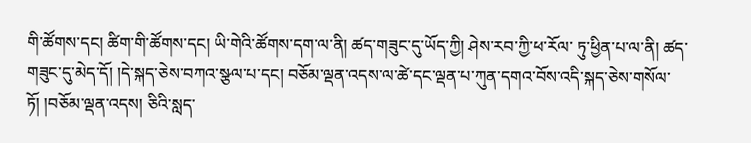གི་ཚོགས་དང། ཚིག་གི་ཚོགས་དང། ཡི་གེའི་ཚོགས་དག་ལ་ནི། ཚད་གཟུང་དུ་ཡོད་ཀྱི། ཤེས་རབ་ཀྱི་ཕ་རོལ་ ཏུ་ཕྱིན་པ་ལ་ནི། ཚད་གཟུང་དུ་མེད་དོ། །དེ་སྐད་ཅེས་བཀའ་སྩལ་པ་དང། བཅོམ་ལྡན་འདས་ལ་ཚེ་དང་ལྡན་པ་ཀུན་དགའ་བོས་འདི་སྐད་ཅེས་གསོལ་ཏོ། །བཅོམ་ལྡན་འདས། ཅིའི་སླད་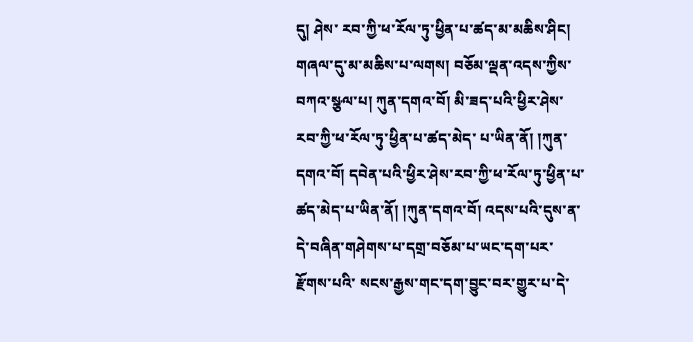དུ། ཤེས་ རབ་ཀྱི་ཕ་རོལ་ཏུ་ཕྱིན་པ་ཚད་མ་མཆིས་ཤིང། གཞལ་དུ་མ་མཆིས་པ་ལགས། བཅོམ་ལྡན་འདས་ཀྱིས་བཀའ་སྩལ་པ། ཀུན་དགའ་བོ། མི་ཟད་པའི་ཕྱིར་ཤེས་རབ་ཀྱི་ཕ་རོལ་ཏུ་ཕྱིན་པ་ཚད་མེད་ པ་ཡིན་ནོ། །ཀུན་དགའ་བོ། དབེན་པའི་ཕྱིར་ཤེས་རབ་ཀྱི་ཕ་རོལ་ཏུ་ཕྱིན་པ་ཚད་མེད་པ་ཡིན་ནོ། །ཀུན་དགའ་བོ། འདས་པའི་དུས་ན་དེ་བཞིན་གཤེགས་པ་དགྲ་བཅོམ་པ་ཡང་དག་པར་རྫོགས་པའི་ སངས་རྒྱས་གང་དག་བྱུང་བར་གྱུར་པ་དེ་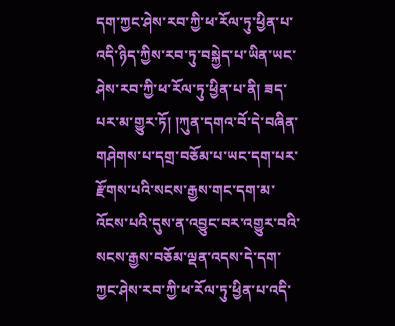དག་ཀྱང་ཤེས་རབ་ཀྱི་ཕ་རོལ་ཏུ་ཕྱིན་པ་འདི་ཉིད་ཀྱིས་རབ་ཏུ་བསྐྱེད་པ་ཡིན་ཡང་ཤེས་རབ་ཀྱི་ཕ་རོལ་ཏུ་ཕྱིན་པ་ནི། ཟད་པར་མ་གྱུར་ཏོ། །ཀུན་དགའ་བོ་དེ་བཞིན་ གཤེགས་པ་དགྲ་བཅོམ་པ་ཡང་དག་པར་རྫོགས་པའི་སངས་རྒྱས་གང་དག་མ་འོངས་པའི་དུས་ན་འབྱུང་བར་འགྱུར་བའི་སངས་རྒྱས་བཅོམ་ལྡན་འདས་དེ་དག་ཀྱང་ཤེས་རབ་ཀྱི་ཕ་རོལ་ཏུ་ཕྱིན་པ་འདི་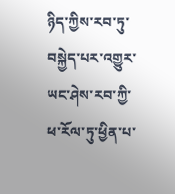ཉིད་ཀྱིས་རབ་ཏུ་བསྐྱེད་པར་འགྱུར་ཡང་ཤེས་རབ་ཀྱི་ཕ་རོལ་ཏུ་ཕྱིན་པ་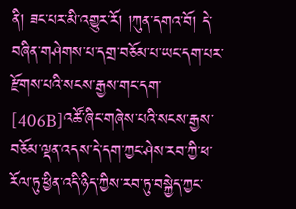ནི། ཟང་པར་མི་འགྱུར་རོ། །ཀུན་དགའ་བོ། དེ་བཞིན་གཤེགས་པ་དགྲ་བཅོམ་པ་ཡང་དག་པར་རྫོགས་པའི་སངས་རྒྱས་གང་དག་ [406B]འཚོ་ཞིང་གཞེས་པའི་སངས་རྒྱས་བཅོམ་ལྡན་འདས་དེ་དག་ཀྱང་ཤེས་རབ་ཀྱི་ཕ་རོལ་ཏུ་ཕྱིན་འདི་ཉིད་ཀྱིས་རབ་ཏུ་བསྐྱེད་ཀྱང་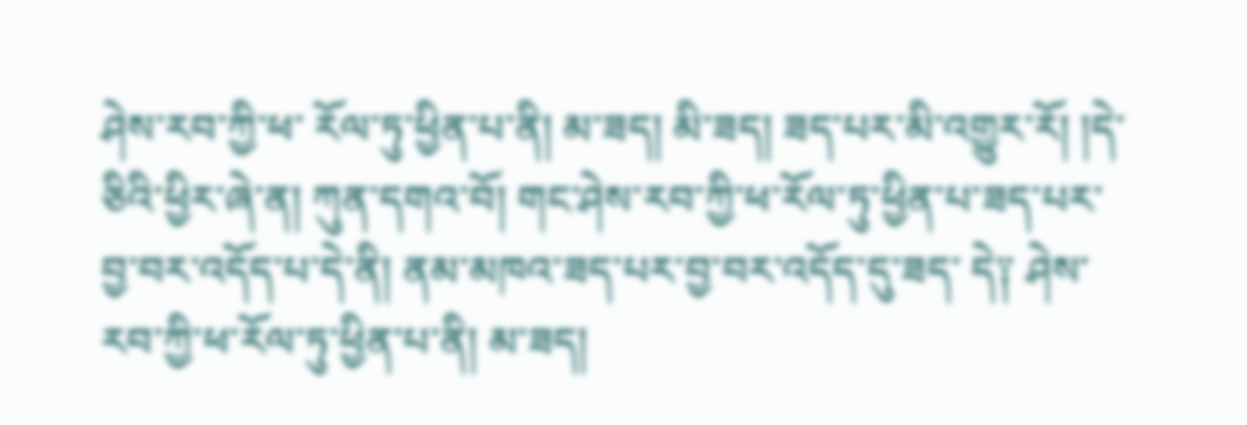ཤེས་རབ་ཀྱི་ཕ་ རོལ་ཏུ་ཕྱིན་པ་ནི། མ་ཟད། མི་ཟད། ཟད་པར་མི་འགྱུར་རོ། །དེ་ཅིའི་ཕྱིར་ཞེ་ན། ཀུན་དགའ་བོ། གང་ཤེས་རབ་ཀྱི་ཕ་རོལ་ཏུ་ཕྱིན་པ་ཟད་པར་བྱ་བར་འདོད་པ་དེ་ནི། ནམ་མཁའ་ཟད་པར་བྱ་བར་འདོད་དུ་ཟད་ དེ༑ ཤེས་རབ་ཀྱི་ཕ་རོལ་ཏུ་ཕྱིན་པ་ནི། མ་ཟད།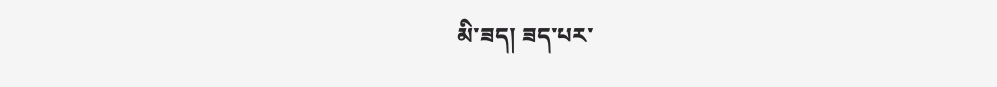མི་ཟད། ཟད་པར་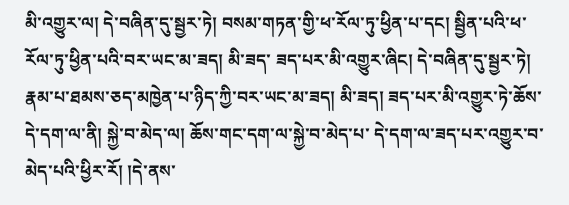མི་འགྱུར་ལ། དེ་བཞིན་དུ་སྦྱར་ཏེ། བསམ་གཏན་གྱི་ཕ་རོལ་ཏུ་ཕྱིན་པ་དང། སྦྱིན་པའི་ཕ་རོལ་ཏུ་ཕྱིན་པའི་བར་ཡང་མ་ཟད། མི་ཟད་ ཟད་པར་མི་འགྱུར་ཞིང། དེ་བཞིན་དུ་སྦྱར་ཏེ། རྣམ་པ་ཐམས་ཅད་མཁྱེན་པ་ཉིད་ཀྱི་བར་ཡང་མ་ཟད། མི་ཟད། ཟད་པར་མི་འགྱུར་ཏེ་ཆོས་དེ་དག་ལ་ནི། སྐྱེ་བ་མེད་ལ། ཆོས་གང་དག་ལ་སྐྱེ་བ་མེད་པ་ དེ་དག་ལ་ཟད་པར་འགྱུར་བ་མེད་པའི་ཕྱིར་རོ། །དེ་ནས་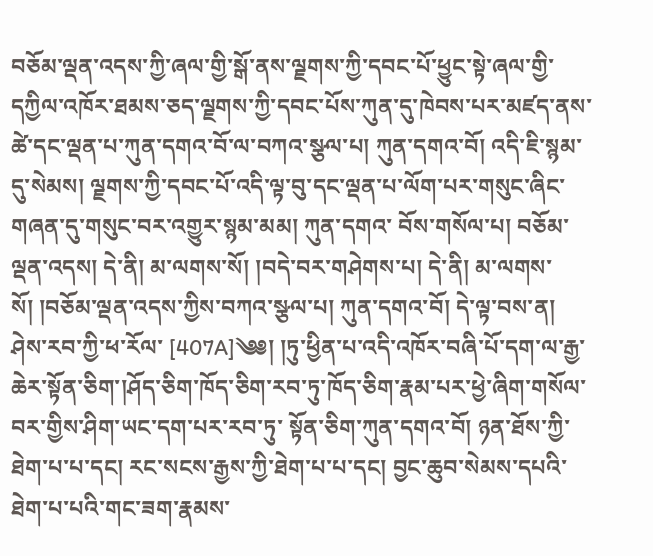བཅོམ་ལྡན་འདས་ཀྱི་ཞལ་གྱི་སྒོ་ནས་ལྗགས་ཀྱི་དབང་པོ་ཕྱུང་སྟེ་ཞལ་གྱི་དཀྱིལ་འཁོར་ཐམས་ཅད་ལྗགས་ཀྱི་དབང་པོས་ཀུན་དུ་ཁེབས་པར་མཛད་ནས་ ཚེ་དང་ལྡན་པ་ཀུན་དགའ་བོ་ལ་བཀའ་སྩལ་པ། ཀུན་དགའ་བོ། འདི་ཇི་སྙམ་དུ་སེམས། ལྗགས་ཀྱི་དབང་པོ་འདི་ལྟ་བུ་དང་ལྡན་པ་ལོག་པར་གསུང་ཞིང་གཞན་དུ་གསུང་བར་འགྱུར་སྙམ་མམ། ཀུན་དགའ་ བོས་གསོལ་པ། བཅོམ་ལྡན་འདས། དེ་ནི། མ་ལགས་སོ། །བདེ་བར་གཤེགས་པ། དེ་ནི། མ་ལགས་སོ། །བཅོམ་ལྡན་འདས་ཀྱིས་བཀའ་སྩལ་པ། ཀུན་དགའ་བོ། དེ་ལྟ་བས་ན། ཤེས་རབ་ཀྱི་ཕ་རོལ་ [407A]༄༅། །ཏུ་ཕྱིན་པ་འདི་འཁོར་བཞི་པོ་དག་ལ་རྒྱ་ཆེར་སྟོན་ཅིག་།ཤོད་ཅིག་ཁོད་ཅིག་རབ་ཏུ་ཁོད་ཅིག་རྣམ་པར་ཕྱེ་ཞིག་གསོལ་བར་གྱིས་ཤིག་ཡང་དག་པར་རབ་ཏུ་ སྟོན་ཅིག་ཀུན་དགའ་བོ། ཉན་ཐོས་ཀྱི་ཐེག་པ་པ་དང། རང་སངས་རྒྱས་ཀྱི་ཐེག་པ་པ་དང། བྱང་ཆུབ་སེམས་དཔའི་ཐེག་པ་པའི་གང་ཟག་རྣམས་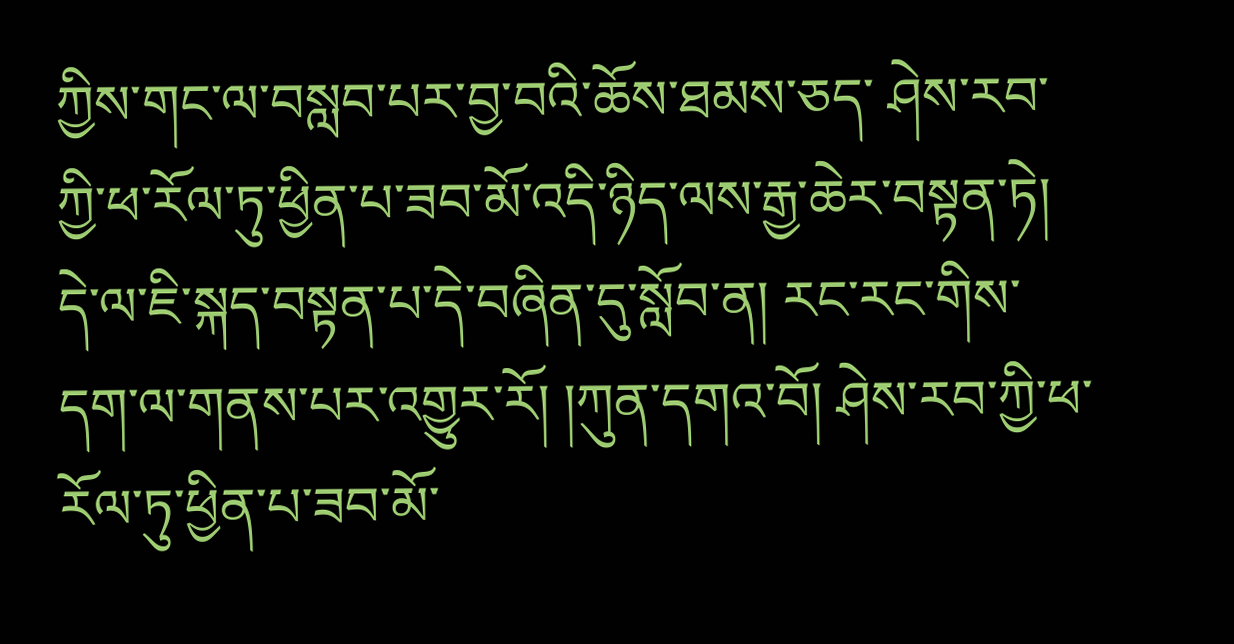ཀྱིས་གང་ལ་བསླབ་པར་བྱ་བའི་ཆོས་ཐམས་ཅད་ ཤེས་རབ་ཀྱི་ཕ་རོལ་ཏུ་ཕྱིན་པ་ཟབ་མོ་འདི་ཉིད་ལས་རྒྱ་ཆེར་བསྟན་ཏེ། དེ་ལ་ཇི་སྐད་བསྟན་པ་དེ་བཞིན་དུ་སློབ་ན། རང་རང་གིས་དག་ལ་གནས་པར་འགྱུར་རོ། །ཀུན་དགའ་བོ། ཤེས་རབ་ཀྱི་ཕ་རོལ་ཏུ་ཕྱིན་པ་ཟབ་མོ་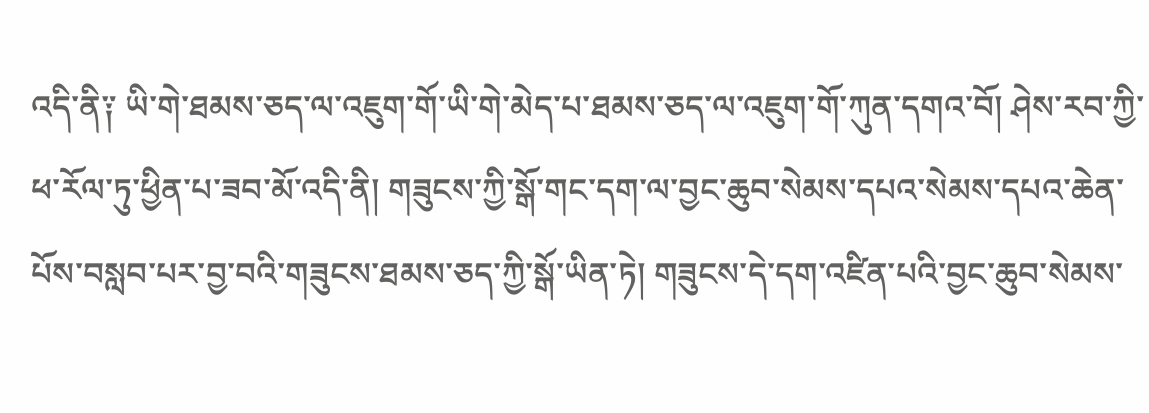འདི་ནི༑ ཡི་གེ་ཐམས་ཅད་ལ་འཇུག་གོ་ཡི་གེ་མེད་པ་ཐམས་ཅད་ལ་འཇུག་གོ་ཀུན་དགའ་བོ། ཤེས་རབ་ཀྱི་ཕ་རོལ་ཏུ་ཕྱིན་པ་ཟབ་མོ་འདི་ནི། གཟུངས་ཀྱི་སྒོ་གང་དག་ལ་བྱང་ཆུབ་སེམས་དཔའ་སེམས་དཔའ་ཆེན་ པོས་བསླབ་པར་བྱ་བའི་གཟུངས་ཐམས་ཅད་ཀྱི་སྒོ་ཡིན་ཏེ། གཟུངས་དེ་དག་འཛིན་པའི་བྱང་ཆུབ་སེམས་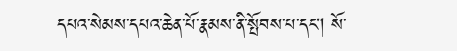དཔའ་སེམས་དཔའ་ཆེན་པོ་རྣམས་ནི་སྤོབས་པ་དང། སོ་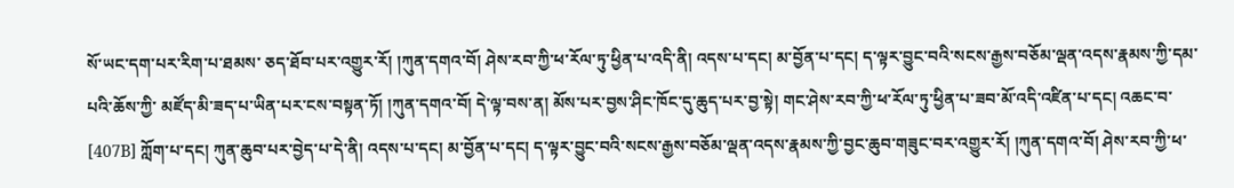སོ་ཡང་དག་པར་རིག་པ་ཐམས་ ཅད་ཐོབ་པར་འགྱུར་རོ། །ཀུན་དགའ་བོ། ཤེས་རབ་ཀྱི་ཕ་རོལ་ཏུ་ཕྱིན་པ་འདི་ནི། འདས་པ་དང། མ་བྱོན་པ་དང། ད་ལྟར་བྱུང་བའི་སངས་རྒྱས་བཅོམ་ལྡན་འདས་རྣམས་ཀྱི་དམ་པའི་ཆོས་ཀྱི་ མཛོད་མི་ཟད་པ་ཡིན་པར་ངས་བསྟན་ཏོ། །ཀུན་དགའ་བོ། དེ་ལྟ་བས་ན། མོས་པར་བྱས་ཤིང་ཁོང་དུ་ཆུད་པར་བྱ་སྟེ། གང་ཤེས་རབ་ཀྱི་ཕ་རོལ་ཏུ་ཕྱིན་པ་ཟབ་མོ་འདི་འཛིན་པ་དང། འཆང་བ་ [407B] ཀློག་པ་དང། ཀུན་ཆུབ་པར་བྱེད་པ་དེ་ནི། འདས་པ་དང། མ་བྱོན་པ་དང། ད་ལྟར་བྱུང་བའི་སངས་རྒྱས་བཅོམ་ལྡན་འདས་རྣམས་ཀྱི་བྱང་ཆུབ་གཟུང་བར་འགྱུར་རོ། །ཀུན་དགའ་བོ། ཤེས་རབ་ཀྱི་ཕ་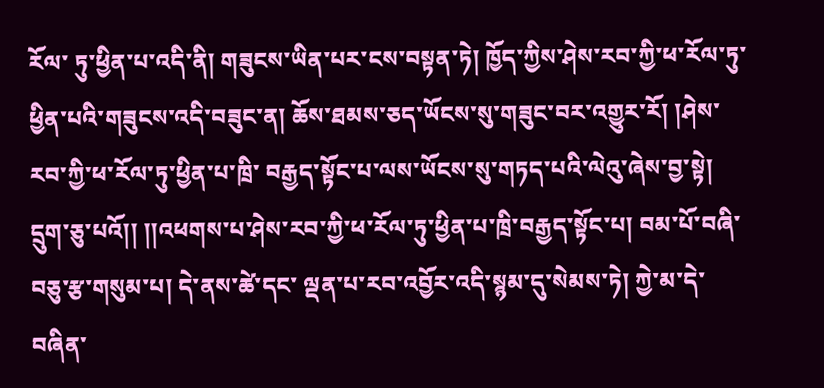རོལ་ ཏུ་ཕྱིན་པ་འདི་ནི། གཟུངས་ཡིན་པར་ངས་བསྟན་ཏེ། ཁྱོད་ཀྱིས་ཤེས་རབ་ཀྱི་ཕ་རོལ་ཏུ་ཕྱིན་པའི་གཟུངས་འདི་བཟུང་ན། ཆོས་ཐམས་ཅད་ཡོངས་སུ་གཟུང་བར་འགྱུར་རོ། །ཤེས་རབ་ཀྱི་ཕ་རོལ་ཏུ་ཕྱིན་པ་ཁྲི་ བརྒྱད་སྟོང་པ་ལས་ཡོངས་སུ་གཏད་པའི་ལེའུ་ཞེས་བྱ་སྟེ། དྲུག་ཅུ་པའོ།། །།འཕགས་པ་ཤེས་རབ་ཀྱི་ཕ་རོལ་ཏུ་ཕྱིན་པ་ཁྲི་བརྒྱད་སྟོང་པ། བམ་པོ་བཞི་བཅུ་རྩ་གསུམ་པ། དེ་ནས་ཚེ་དང་ ལྡན་པ་རབ་འབྱོར་འདི་སྙམ་དུ་སེམས་ཏེ། ཀྱེ་མ་དེ་བཞིན་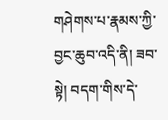གཤེགས་པ་རྣམས་ཀྱི་བྱང་ཆུབ་འདི་ནི། ཟབ་སྟེ། བདག་གིས་དེ་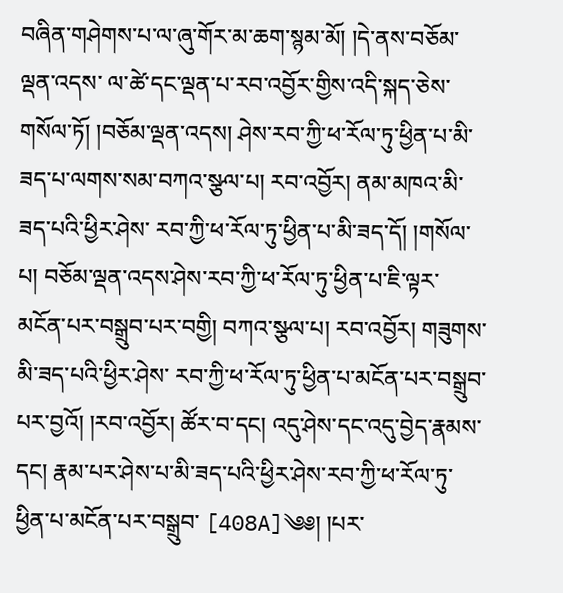བཞིན་གཤེགས་པ་ལ་ཞུ་གོར་མ་ཆག་སྙམ་མོ། །དེ་ནས་བཅོམ་ལྡན་འདས་ ལ་ཚེ་དང་ལྡན་པ་རབ་འབྱོར་གྱིས་འདི་སྐད་ཅེས་གསོལ་ཏོ། །བཅོམ་ལྡན་འདས། ཤེས་རབ་ཀྱི་ཕ་རོལ་ཏུ་ཕྱིན་པ་མི་ཟད་པ་ལགས་སམ་བཀའ་སྩལ་པ། རབ་འབྱོར། ནམ་མཁའ་མི་ཟད་པའི་ཕྱིར་ཤེས་ རབ་ཀྱི་ཕ་རོལ་ཏུ་ཕྱིན་པ་མི་ཟད་དོ། །གསོལ་པ། བཅོམ་ལྡན་འདས་ཤེས་རབ་ཀྱི་ཕ་རོལ་ཏུ་ཕྱིན་པ་ཇི་ལྟར་མངོན་པར་བསྒྲུབ་པར་བགྱི། བཀའ་སྩལ་པ། རབ་འབྱོར། གཟུགས་མི་ཟད་པའི་ཕྱིར་ཤེས་ རབ་ཀྱི་ཕ་རོལ་ཏུ་ཕྱིན་པ་མངོན་པར་བསྒྲུབ་པར་བྱའོ། །རབ་འབྱོར། ཚོར་བ་དང། འདུ་ཤེས་དང་འདུ་བྱེད་རྣམས་དང། རྣམ་པར་ཤེས་པ་མི་ཟད་པའི་ཕྱིར་ཤེས་རབ་ཀྱི་ཕ་རོལ་ཏུ་ཕྱིན་པ་མངོན་པར་བསྒྲུབ་ [408A]༄༅། །པར་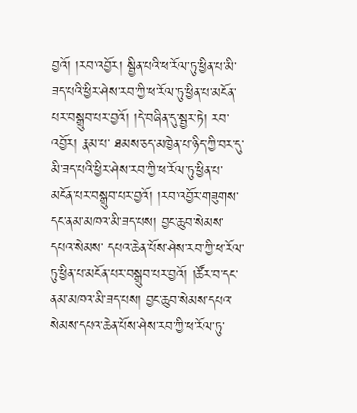བྱའོ། །རབ་འབྱོར། སྦྱིན་པའི་ཕ་རོལ་ཏུ་ཕྱིན་པ་མི་ཟད་པའི་ཕྱིར་ཤེས་རབ་ཀྱི་ཕ་རོལ་ཏུ་ཕྱིན་པ་མངོན་པར་བསྒྲུབ་པར་བྱའོ། །དེ་བཞིན་དུ་སྦྱར་ཏེ། རབ་འབྱོར། རྣམ་པ་ ཐམས་ཅད་མཁྱེན་པ་ཉིད་ཀྱི་བར་དུ་མི་ཟད་པའི་ཕྱིར་ཤེས་རབ་ཀྱི་ཕ་རོལ་ཏུ་ཕྱིན་པ་མངོན་པར་བསྒྲུབ་པར་བྱའོ། །རབ་འབྱོར་གཟུགས་དང་ནམ་མཁའ་མི་ཟད་པས། བྱང་ཆུབ་སེམས་དཔའ་སེམས་ དཔའ་ཆེན་པོས་ཤེས་རབ་ཀྱི་ཕ་རོལ་ཏུ་ཕྱིན་པ་མངོན་པར་བསྒྲུབ་པར་བྱའོ། །ཚོར་བ་དང་ནམ་མཁའ་མི་ཟད་པས། བྱང་ཆུབ་སེམས་དཔའ་སེམས་དཔའ་ཆེན་པོས་ཤེས་རབ་ཀྱི་ཕ་རོལ་ཏུ་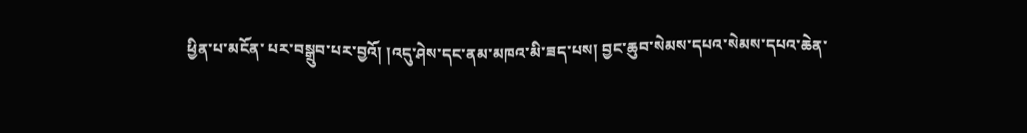ཕྱིན་པ་མངོན་ པར་བསྒྲུབ་པར་བྱའོ། །འདུ་ཤེས་དང་ནམ་མཁའ་མི་ཟད་པས། བྱང་ཆུབ་སེམས་དཔའ་སེམས་དཔའ་ཆེན་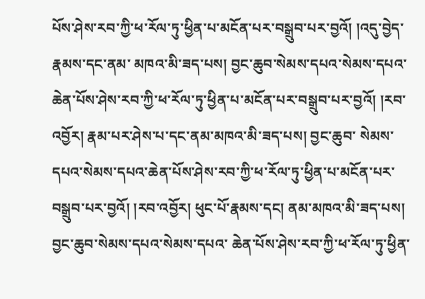པོས་ཤེས་རབ་ཀྱི་ཕ་རོལ་ཏུ་ཕྱིན་པ་མངོན་པར་བསྒྲུབ་པར་བྱའོ། །འདུ་བྱེད་རྣམས་དང་ནམ་ མཁའ་མི་ཟད་པས། བྱང་ཆུབ་སེམས་དཔའ་སེམས་དཔའ་ཆེན་པོས་ཤེས་རབ་ཀྱི་ཕ་རོལ་ཏུ་ཕྱིན་པ་མངོན་པར་བསྒྲུབ་པར་བྱའོ། །རབ་འབྱོར། རྣམ་པར་ཤེས་པ་དང་ནམ་མཁའ་མི་ཟད་པས། བྱང་ཆུབ་ སེམས་དཔའ་སེམས་དཔའ་ཆེན་པོས་ཤེས་རབ་ཀྱི་ཕ་རོལ་ཏུ་ཕྱིན་པ་མངོན་པར་བསྒྲུབ་པར་བྱའོ། །རབ་འབྱོར། ཕུང་པོ་རྣམས་དང། ནམ་མཁའ་མི་ཟད་པས། བྱང་ཆུབ་སེམས་དཔའ་སེམས་དཔའ་ ཆེན་པོས་ཤེས་རབ་ཀྱི་ཕ་རོལ་ཏུ་ཕྱིན་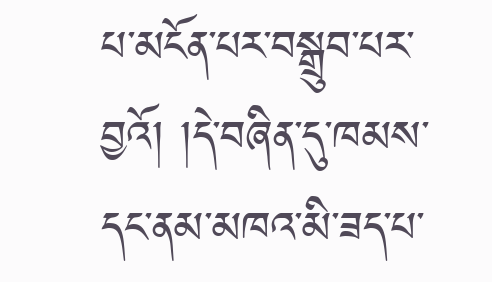པ་མངོན་པར་བསྒྲུབ་པར་བྱའོ། །དེ་བཞིན་དུ་ཁམས་དང་ནམ་མཁའ་མི་ཟད་པ་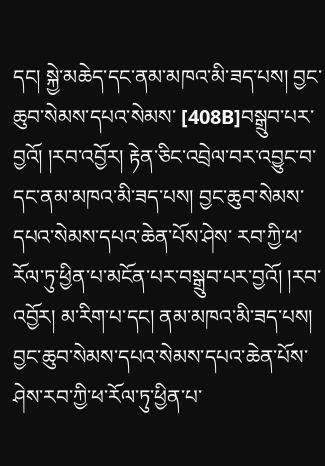དང། སྐྱེ་མཆེད་དང་ནམ་མཁའ་མི་ཟད་པས། བྱང་ཆུབ་སེམས་དཔའ་སེམས་ [408B]བསྒྲུབ་པར་བྱའོ། །རབ་འབྱོར། རྟེན་ཅིང་འབྲེལ་བར་འབྱུང་བ་དང་ནམ་མཁའ་མི་ཟད་པས། བྱང་ཆུབ་སེམས་དཔའ་སེམས་དཔའ་ཆེན་པོས་ཤེས་ རབ་ཀྱི་ཕ་རོལ་ཏུ་ཕྱིན་པ་མངོན་པར་བསྒྲུབ་པར་བྱའོ། །རབ་འབྱོར། མ་རིག་པ་དང། ནམ་མཁའ་མི་ཟད་པས། བྱང་ཆུབ་སེམས་དཔའ་སེམས་དཔའ་ཆེན་པོས་ཤེས་རབ་ཀྱི་ཕ་རོལ་ཏུ་ཕྱིན་པ་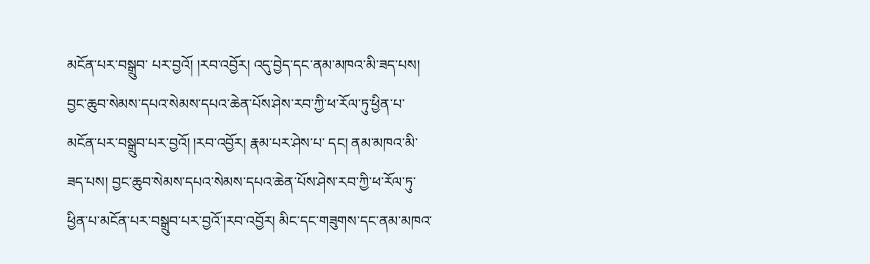མངོན་པར་བསྒྲུབ་ པར་བྱའོ། །རབ་འབྱོར། འདུ་བྱེད་དང་ནམ་མཁའ་མི་ཟད་པས། བྱང་ཆུབ་སེམས་དཔའ་སེམས་དཔའ་ཆེན་པོས་ཤེས་རབ་ཀྱི་ཕ་རོལ་ཏུ་ཕྱིན་པ་མངོན་པར་བསྒྲུབ་པར་བྱའོ། །རབ་འབྱོར། རྣམ་པར་ཤེས་པ་ དང། ནམ་མཁའ་མི་ཟད་པས། བྱང་ཆུབ་སེམས་དཔའ་སེམས་དཔའ་ཆེན་པོས་ཤེས་རབ་ཀྱི་ཕ་རོལ་ཏུ་ཕྱིན་པ་མངོན་པར་བསྒྲུབ་པར་བྱའོ་།རབ་འབྱོར། མིང་དང་གཟུགས་དང་ནམ་མཁའ་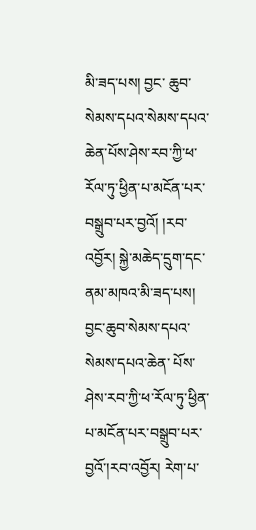མི་ཟད་པས། བྱང་ ཆུབ་སེམས་དཔའ་སེམས་དཔའ་ཆེན་པོས་ཤེས་རབ་ཀྱི་ཕ་རོལ་ཏུ་ཕྱིན་པ་མངོན་པར་བསྒྲུབ་པར་བྱའོ། །རབ་འབྱོར། སྐྱེ་མཆེད་དྲུག་དང་ནམ་མཁའ་མི་ཟད་པས། བྱང་ཆུབ་སེམས་དཔའ་སེམས་དཔའ་ཆེན་ པོས་ཤེས་རབ་ཀྱི་ཕ་རོལ་ཏུ་ཕྱིན་པ་མངོན་པར་བསྒྲུབ་པར་བྱའོ་།རབ་འབྱོར། རེག་པ་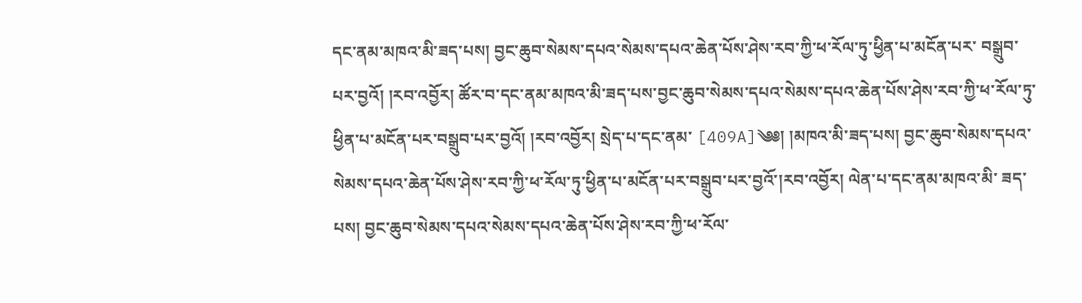དང་ནམ་མཁའ་མི་ཟད་པས། བྱང་ཆུབ་སེམས་དཔའ་སེམས་དཔའ་ཆེན་པོས་ཤེས་རབ་ཀྱི་ཕ་རོལ་ཏུ་ཕྱིན་པ་མངོན་པར་ བསྒྲུབ་པར་བྱའོ། །རབ་འབྱོར། ཚོར་བ་དང་ནམ་མཁའ་མི་ཟད་པས་བྱང་ཆུབ་སེམས་དཔའ་སེམས་དཔའ་ཆེན་པོས་ཤེས་རབ་ཀྱི་ཕ་རོལ་ཏུ་ཕྱིན་པ་མངོན་པར་བསྒྲུབ་པར་བྱའོ། །རབ་འབྱོར། སྲེད་པ་དང་ནམ་ [409A]༄༅། །མཁའ་མི་ཟད་པས། བྱང་ཆུབ་སེམས་དཔའ་སེམས་དཔའ་ཆེན་པོས་ཤེས་རབ་ཀྱི་ཕ་རོལ་ཏུ་ཕྱིན་པ་མངོན་པར་བསྒྲུབ་པར་བྱའོ་།རབ་འབྱོར། ལེན་པ་དང་ནམ་མཁའ་མི་ ཟད་པས། བྱང་ཆུབ་སེམས་དཔའ་སེམས་དཔའ་ཆེན་པོས་ཤེས་རབ་ཀྱི་ཕ་རོལ་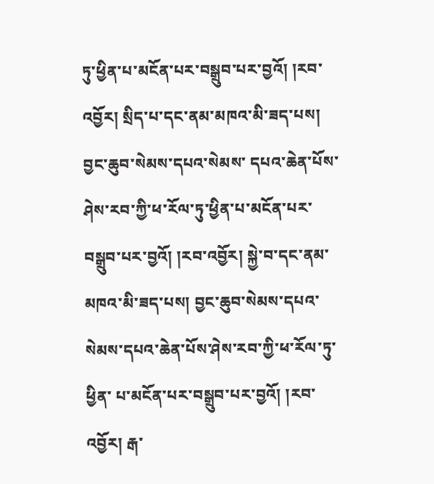ཏུ་ཕྱིན་པ་མངོན་པར་བསྒྲུབ་པར་བྱའོ། །རབ་འབྱོར། སྲིད་པ་དང་ནམ་མཁའ་མི་ཟད་པས། བྱང་ཆུབ་སེམས་དཔའ་སེམས་ དཔའ་ཆེན་པོས་ཤེས་རབ་ཀྱི་ཕ་རོལ་ཏུ་ཕྱིན་པ་མངོན་པར་བསྒྲུབ་པར་བྱའོ། །རབ་འབྱོར། སྐྱེ་བ་དང་ནམ་མཁའ་མི་ཟད་པས། བྱང་ཆུབ་སེམས་དཔའ་སེམས་དཔའ་ཆེན་པོས་ཤེས་རབ་ཀྱི་ཕ་རོལ་ཏུ་ཕྱིན་ པ་མངོན་པར་བསྒྲུབ་པར་བྱའོ། །རབ་འབྱོར། རྒ་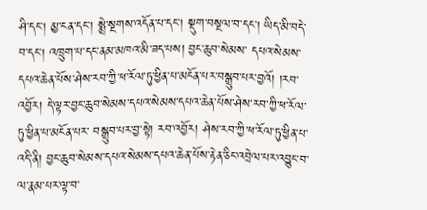ཤི་དང། མྱ་ངན་དང། སྨྲེ་སྔགས་འདོན་པ་དང། སྡུག་བསྔལ་བ་དང། ཡིད་མི་བདེ་བ་དང། འཁྲུག་པ་དང་ནམ་མཁའ་མི་ཟད་པས། བྱང་ཆུབ་སེམས་ དཔའ་སེམས་དཔའ་ཆེན་པོས་ཤེས་རབ་ཀྱི་ཕ་རོལ་ཏུ་ཕྱིན་པ་མངོན་པར་བསྒྲུབ་པར་བྱའོ། །རབ་འབྱོར། དེ་ལྟར་བྱང་ཆུབ་སེམས་དཔའ་སེམས་དཔའ་ཆེན་པོས་ཤེས་རབ་ཀྱི་ཕ་རོལ་ཏུ་ཕྱིན་པ་མངོན་པར་ བསྒྲུབ་པར་བྱ་སྟེ། རབ་འབྱོར། ཤེས་རབ་ཀྱི་ཕ་རོལ་ཏུ་ཕྱིན་པ་འདི་ནི། བྱང་ཆུབ་སེམས་དཔའ་སེམས་དཔའ་ཆེན་པོས་རྟེན་ཅིང་འབྲེལ་པར་འབྱུང་བ་ལ་རྣམ་པར་ལྟ་བ་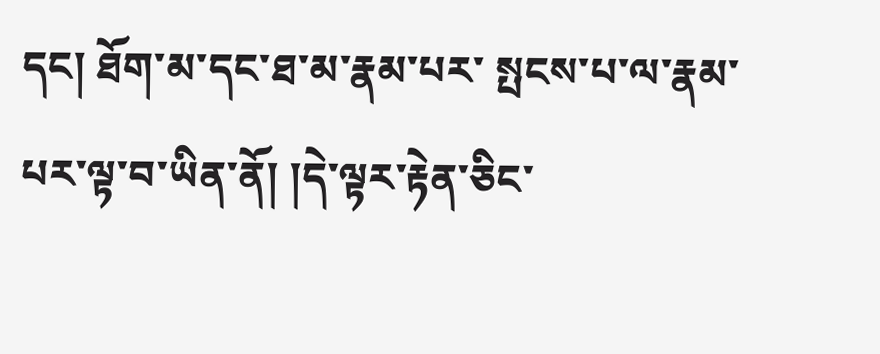དང། ཐོག་མ་དང་ཐ་མ་རྣམ་པར་ སྤངས་པ་ལ་རྣམ་པར་ལྟ་བ་ཡིན་ནོ། །དེ་ལྟར་རྟེན་ཅིང་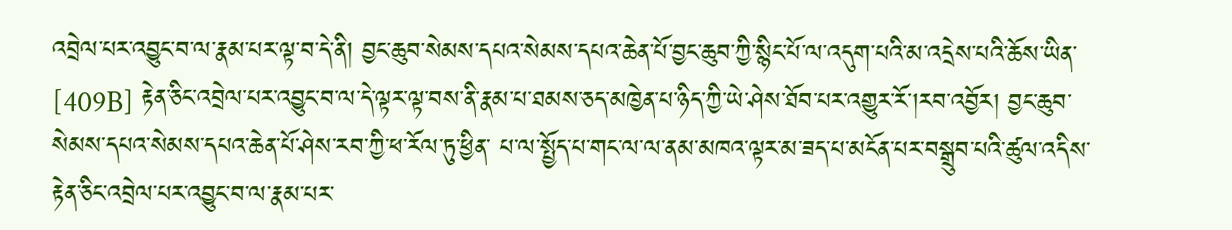འབྲེལ་པར་འབྱུང་བ་ལ་རྣམ་པར་ལྟ་བ་དེ་ནི། བྱང་ཆུབ་སེམས་དཔའ་སེམས་དཔའ་ཆེན་པོ་བྱང་ཆུབ་ཀྱི་སྙིང་པོ་ལ་འདུག་པའི་མ་འདྲེས་པའི་ཆོས་ཡིན་ [409B] རྟེན་ཅིང་འབྲེལ་པར་འབྱུང་བ་ལ་དེ་ལྟར་ལྟ་བས་ནི་རྣམ་པ་ཐམས་ཅད་མཁྱེན་པ་ཉིད་ཀྱི་ཡེ་ཤེས་ཐོབ་པར་འགྱུར་རོ་།རབ་འབྱོར། བྱང་ཆུབ་སེམས་དཔའ་སེམས་དཔའ་ཆེན་པོ་ཤེས་རབ་ཀྱི་ཕ་རོལ་ཏུ་ཕྱིན་ པ་ལ་སྤྱོད་པ་གང་ལ་ལ་ནམ་མཁའ་ལྟར་མ་ཟད་པ་མངོན་པར་བསྒྲུབ་པའི་ཚུལ་འདིས་རྟེན་ཅིང་འབྲེལ་པར་འབྱུང་བ་ལ་རྣམ་པར་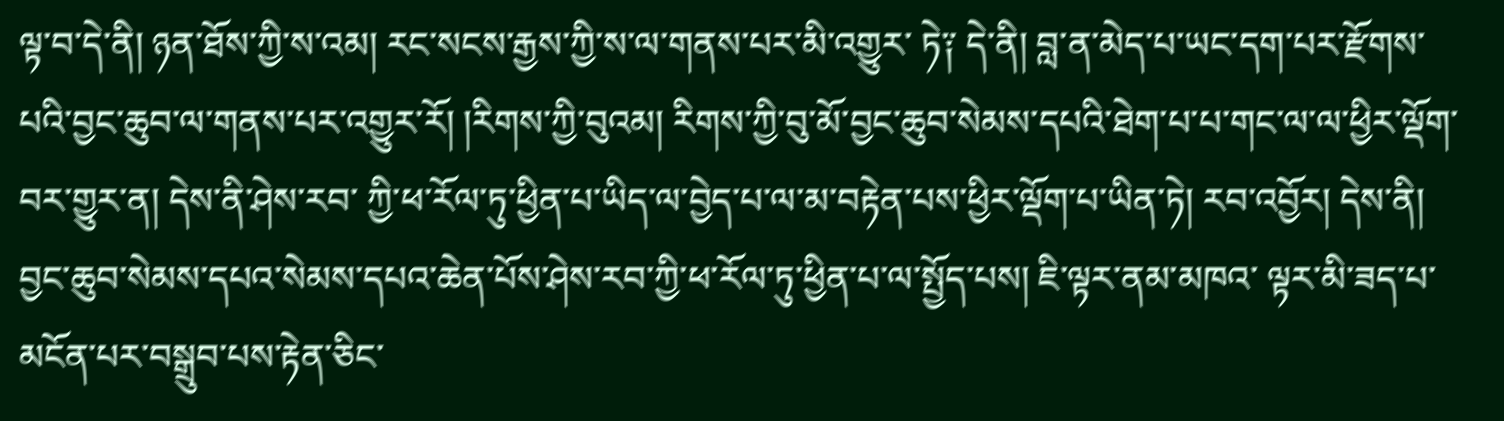ལྟ་བ་དེ་ནི། ཉན་ཐོས་ཀྱི་ས་འམ། རང་སངས་རྒྱས་ཀྱི་ས་ལ་གནས་པར་མི་འགྱུར་ ཏེ༑ དེ་ནི། བླ་ན་མེད་པ་ཡང་དག་པར་རྫོགས་པའི་བྱང་ཆུབ་ལ་གནས་པར་འགྱུར་རོ། །རིགས་ཀྱི་བུའམ། རིགས་ཀྱི་བུ་མོ་བྱང་ཆུབ་སེམས་དཔའི་ཐེག་པ་པ་གང་ལ་ལ་ཕྱིར་ལྡོག་བར་གྱུར་ན། དེས་ནི་ཤེས་རབ་ ཀྱི་ཕ་རོལ་ཏུ་ཕྱིན་པ་ཡིད་ལ་བྱེད་པ་ལ་མ་བརྟེན་པས་ཕྱིར་ལྡོག་པ་ཡིན་ཏེ། རབ་འབྱོར། དེས་ནི། བྱང་ཆུབ་སེམས་དཔའ་སེམས་དཔའ་ཆེན་པོས་ཤེས་རབ་ཀྱི་ཕ་རོལ་ཏུ་ཕྱིན་པ་ལ་སྤྱོད་པས། ཇི་ལྟར་ནམ་མཁའ་ ལྟར་མི་ཟད་པ་མངོན་པར་བསྒྲུབ་པས་རྟེན་ཅིང་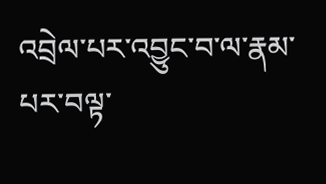འབྲེལ་པར་འབྱུང་བ་ལ་རྣམ་པར་བལྟ་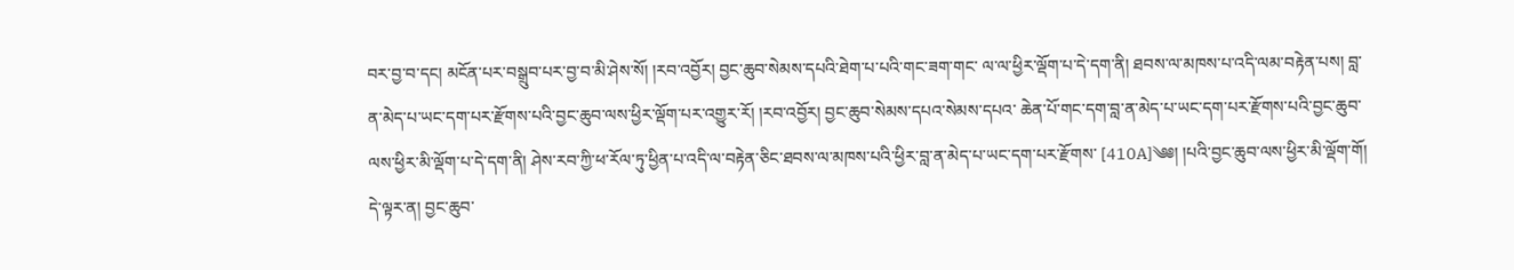བར་བྱ་བ་དང། མངོན་པར་བསྒྲུབ་པར་བྱ་བ་མི་ཤེས་སོ། །རབ་འབྱོར། བྱང་ཆུབ་སེམས་དཔའི་ཐེག་པ་པའི་གང་ཟག་གང་ ལ་ལ་ཕྱིར་ལྡོག་པ་དེ་དག་ནི། ཐབས་ལ་མཁས་པ་འདི་ལམ་བརྟེན་པས། བླ་ན་མེད་པ་ཡང་དག་པར་རྫོགས་པའི་བྱང་ཆུབ་ལས་ཕྱིར་ལྡོག་པར་འགྱུར་རོ། །རབ་འབྱོར། བྱང་ཆུབ་སེམས་དཔའ་སེམས་དཔའ་ ཆེན་པོ་གང་དག་བླ་ན་མེད་པ་ཡང་དག་པར་རྫོགས་པའི་བྱང་ཆུབ་ལས་ཕྱིར་མི་ལྡོག་པ་དེ་དག་ནི། ཤེས་རབ་ཀྱི་ཕ་རོལ་ཏུ་ཕྱིན་པ་འདི་ལ་བརྟེན་ཅིང་ཐབས་ལ་མཁས་པའི་ཕྱིར་བླ་ན་མེད་པ་ཡང་དག་པར་རྫོགས་ [410A]༄༅། །པའི་བྱང་ཆུབ་ལས་ཕྱིར་མི་ལྡོག་གོ། དེ་ལྟར་ན། བྱང་ཆུབ་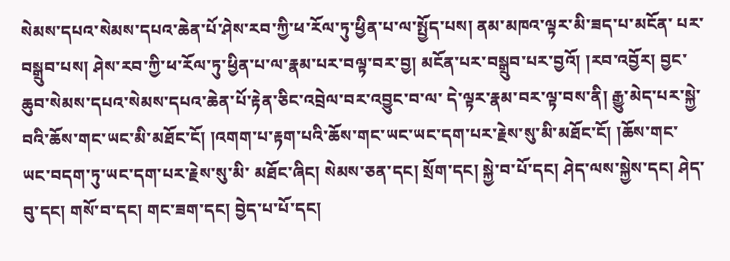སེམས་དཔའ་སེམས་དཔའ་ཆེན་པོ་ཤེས་རབ་ཀྱི་ཕ་རོལ་ཏུ་ཕྱིན་པ་ལ་སྤྱོད་པས། ནམ་མཁའ་ལྟར་མི་ཟད་པ་མངོན་ པར་བསྒྲུབ་པས། ཤེས་རབ་ཀྱི་ཕ་རོལ་ཏུ་ཕྱིན་པ་ལ་རྣམ་པར་བལྟ་བར་བྱ། མངོན་པར་བསྒྲུབ་པར་བྱའོ། །རབ་འབྱོར། བྱང་ཆུབ་སེམས་དཔའ་སེམས་དཔའ་ཆེན་པོ་རྟེན་ཅིང་འབྲེལ་བར་འབྱུང་བ་ལ་ དེ་ལྟར་རྣམ་བར་ལྟ་བས་ནི། རྒྱུ་མེད་པར་སྐྱེ་བའི་ཆོས་གང་ཡང་མི་མཐོང་ངོ། །འགག་པ་རྟག་པའི་ཆོས་གང་ཡང་ཡང་དག་པར་རྗེས་སུ་མི་མཐོང་ངོ། །ཆོས་གང་ཡང་བདག་ཏུ་ཡང་དག་པར་རྗེས་སུ་མི་ མཐོང་ཞིང། སེམས་ཅན་དང། སྲོག་དང། སྐྱེ་བ་པོ་དང། ཤེད་ལས་སྐྱེས་དང། ཤེད་བུ་དང། གསོ་བ་དང། གང་ཟག་དང། བྱེད་པ་པོ་དང།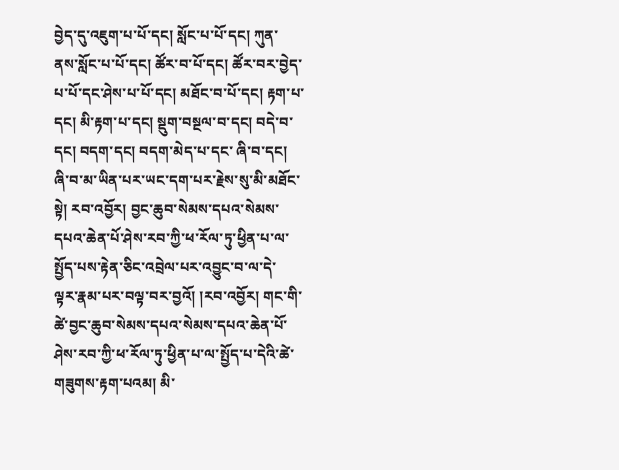བྱེད་དུ་འཇུག་པ་པོ་དང། སློང་པ་པོ་དང། ཀུན་ ནས་སློང་པ་པོ་དང། ཚོར་བ་པོ་དང། ཚོར་བར་བྱེད་པ་པོ་དང་ཤེས་པ་པོ་དང། མཐོང་བ་པོ་དང། རྟག་པ་དང། མི་རྟག་པ་དང། སྡུག་བསྔལ་བ་དང། བདེ་བ་དང། བདག་དང། བདག་མེད་པ་དང་ ཞི་བ་དང། ཞི་བ་མ་ཡིན་པར་ཡང་དག་པར་རྗེས་སུ་མི་མཐོང་སྟེ། རབ་འབྱོར། བྱང་ཆུབ་སེམས་དཔའ་སེམས་དཔའ་ཆེན་པོ་ཤེས་རབ་ཀྱི་ཕ་རོལ་ཏུ་ཕྱིན་པ་ལ་སྤྱོད་པས་རྟེན་ཅིང་འབྲེལ་པར་འབྱུང་བ་ལ་དེ་ ལྟར་རྣམ་པར་བལྟ་བར་བྱའོ། །རབ་འབྱོར། གང་གི་ཚེ་བྱང་ཆུབ་སེམས་དཔའ་སེམས་དཔའ་ཆེན་པོ་ཤེས་རབ་ཀྱི་ཕ་རོལ་ཏུ་ཕྱིན་པ་ལ་སྤྱོད་པ་དེའི་ཚེ་གཟུགས་རྟག་པའམ། མི་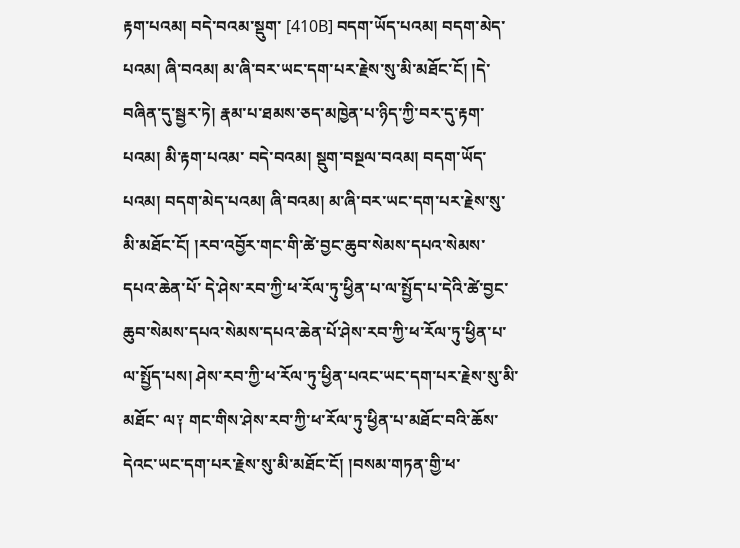རྟག་པའམ། བདེ་བའམ་སྡུག་ [410B] བདག་ཡོད་པའམ། བདག་མེད་པའམ། ཞི་བའམ། མ་ཞི་བར་ཡང་དག་པར་རྗེས་སུ་མི་མཐོང་ངོ། །དེ་བཞིན་དུ་སྦྱར་ཏེ། རྣམ་པ་ཐམས་ཅད་མཁྱེན་པ་ཉིད་ཀྱི་བར་དུ་རྟག་པའམ། མི་རྟག་པའམ་ བདེ་བའམ། སྡུག་བསྔལ་བའམ། བདག་ཡོད་པའམ། བདག་མེད་པའམ། ཞི་བའམ། མ་ཞི་བར་ཡང་དག་པར་རྗེས་སུ་མི་མཐོང་ངོ། །རབ་འབྱོར་གང་གི་ཚེ་བྱང་ཆུབ་སེམས་དཔའ་སེམས་དཔའ་ཆེན་པོ་ དེ་ཤེས་རབ་ཀྱི་ཕ་རོལ་ཏུ་ཕྱིན་པ་ལ་སྤྱོད་པ་དེའི་ཚེ་བྱང་ཆུབ་སེམས་དཔའ་སེམས་དཔའ་ཆེན་པོ་ཤེས་རབ་ཀྱི་ཕ་རོལ་ཏུ་ཕྱིན་པ་ལ་སྤྱོད་པས། ཤེས་རབ་ཀྱི་ཕ་རོལ་ཏུ་ཕྱིན་པའང་ཡང་དག་པར་རྗེས་སུ་མི་མཐོང་ ལ༑ གང་གིས་ཤེས་རབ་ཀྱི་ཕ་རོལ་ཏུ་ཕྱིན་པ་མཐོང་བའི་ཆོས་དེའང་ཡང་དག་པར་རྗེས་སུ་མི་མཐོང་ངོ། །བསམ་གཏན་གྱི་ཕ་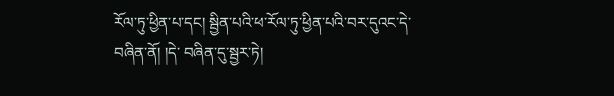རོལ་ཏུ་ཕྱིན་པ་དང། སྦྱིན་པའི་ཕ་རོལ་ཏུ་ཕྱིན་པའི་བར་དུའང་དེ་བཞིན་ནོ། །དེ་ བཞིན་དུ་སྦྱར་ཏེ།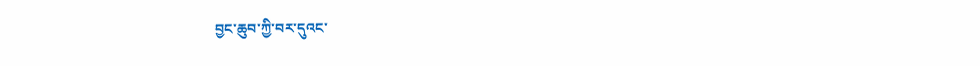བྱང་ཆུབ་ཀྱི་བར་དུའང་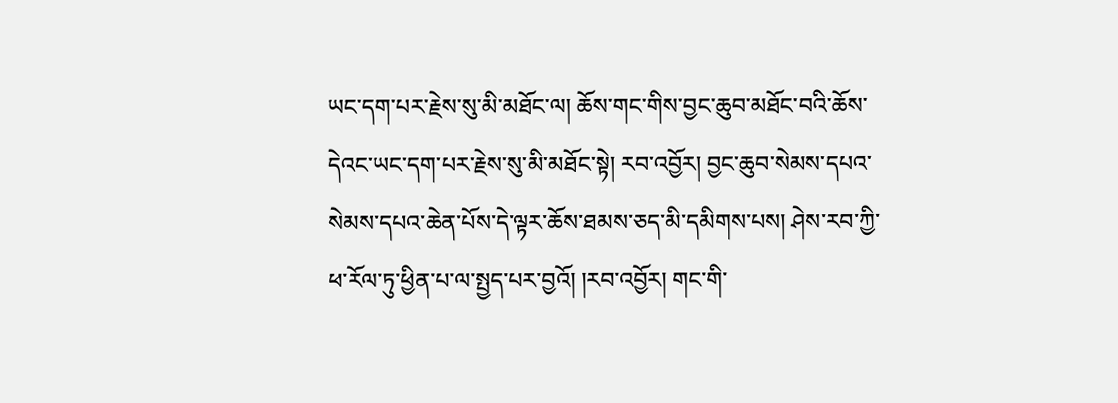ཡང་དག་པར་རྗེས་སུ་མི་མཐོང་ལ། ཆོས་གང་གིས་བྱང་ཆུབ་མཐོང་བའི་ཆོས་དེའང་ཡང་དག་པར་རྗེས་སུ་མི་མཐོང་སྟེ། རབ་འབྱོར། བྱང་ཆུབ་སེམས་དཔའ་ སེམས་དཔའ་ཆེན་པོས་དེ་ལྟར་ཆོས་ཐམས་ཅད་མི་དམིགས་པས། ཤེས་རབ་ཀྱི་ཕ་རོལ་ཏུ་ཕྱིན་པ་ལ་སྤྱད་པར་བྱའོ། །རབ་འབྱོར། གང་གི་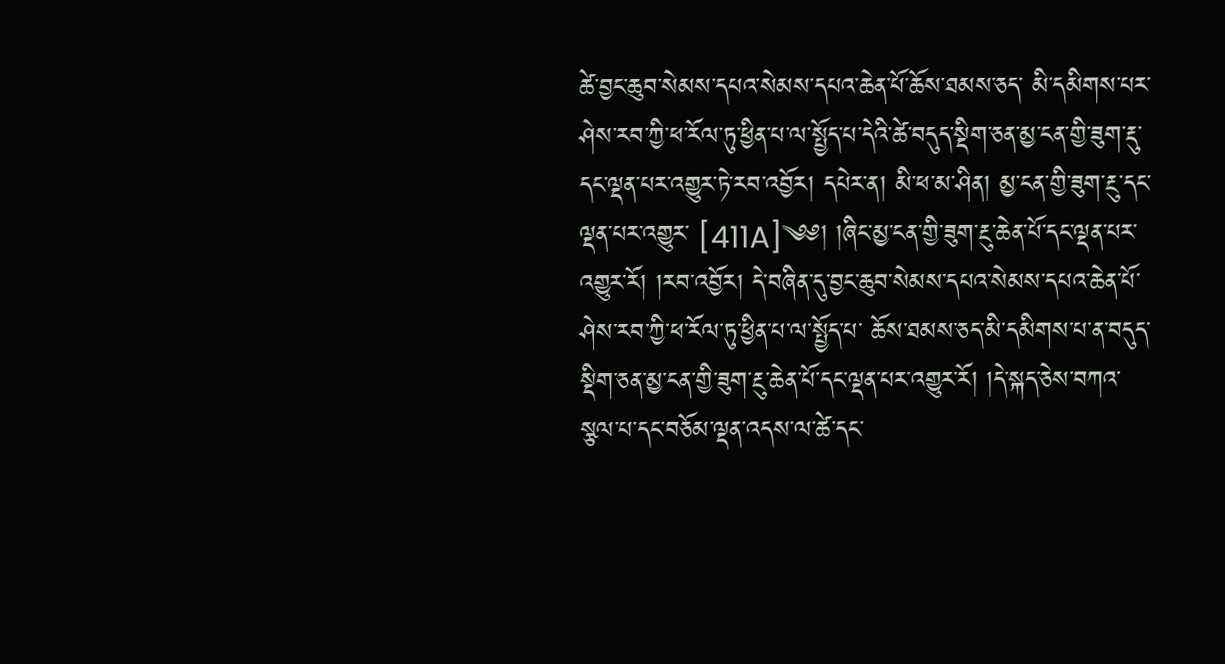ཚེ་བྱང་ཆུབ་སེམས་དཔའ་སེམས་དཔའ་ཆེན་པོ་ཆོས་ཐམས་ཅད་ མི་དམིགས་པར་ཤེས་རབ་ཀྱི་ཕ་རོལ་ཏུ་ཕྱིན་པ་ལ་སྤྱོད་པ་དེའི་ཚེ་བདུད་སྡིག་ཅན་མྱ་ངན་གྱི་ཟུག་རྡུ་དང་ལྡན་པར་འགྱུར་ཏེ་རབ་འབྱོར། དཔེར་ན། མི་ཕ་མ་ཤིན། མྱ་ངན་གྱི་ཟུག་རྔུ་དང་ལྡན་པར་འགྱུར་ [411A]༄༅། །ཞིང་མྱ་ངན་གྱི་ཟུག་རྔུ་ཆེན་པོ་དང་ལྡན་པར་འགྱུར་རོ། །རབ་འབྱོར། དེ་བཞིན་དུ་བྱང་ཆུབ་སེམས་དཔའ་སེམས་དཔའ་ཆེན་པོ་ཤེས་རབ་ཀྱི་ཕ་རོལ་ཏུ་ཕྱིན་པ་ལ་སྤྱོད་པ་ ཆོས་ཐམས་ཅད་མི་དམིགས་པ་ན་བདུད་སྡིག་ཅན་མྱ་ངན་གྱི་ཟུག་རྔུ་ཆེན་པོ་དང་ལྡན་པར་འགྱུར་རོ། །དེ་སྐད་ཅེས་བཀའ་སྩལ་པ་དང་བཅོམ་ལྡན་འདས་ལ་ཚེ་དང་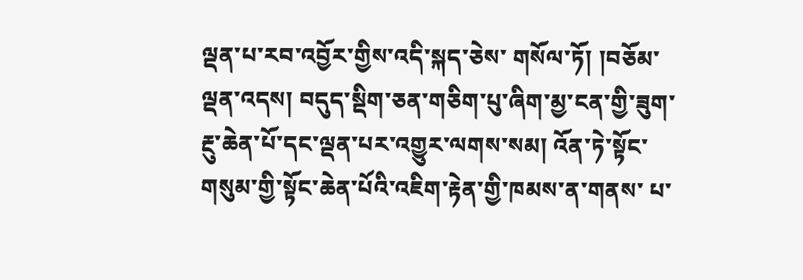ལྡན་པ་རབ་འབྱོར་གྱིས་འདི་སྐད་ཅེས་ གསོལ་ཏོ། །བཅོམ་ལྡན་འདས། བདུད་སྡིག་ཅན་གཅིག་པུ་ཞིག་མྱ་ངན་གྱི་ཟུག་རྔུ་ཆེན་པོ་དང་ལྡན་པར་འགྱུར་ལགས་སམ། འོན་ཏེ་སྟོང་གསུམ་གྱི་སྟོང་ཆེན་པོའི་འཇིག་རྟེན་གྱི་ཁམས་ན་གནས་ པ་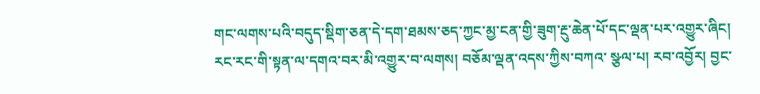གང་ལགས་པའི་བདུད་སྡིག་ཅན་དེ་དག་ཐམས་ཅད་ཀྱང་མྱ་ངན་གྱི་ཟུག་རྔུ་ཆེན་པོ་དང་ལྡན་པར་འགྱུར་ཞིང། རང་རང་གི་སྟན་ལ་དགའ་བར་མི་འགྱུར་བ་ལགས། བཅོམ་ལྡན་འདས་ཀྱིས་བཀའ་ སྩལ་པ། རབ་འབྱོར། བྱང་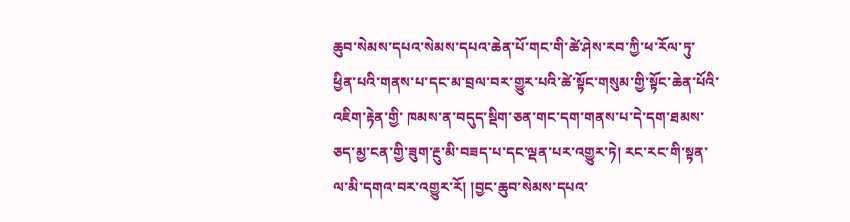ཆུབ་སེམས་དཔའ་སེམས་དཔའ་ཆེན་པོ་གང་གི་ཚེ་ཤེས་རབ་ཀྱི་ཕ་རོལ་ཏུ་ཕྱིན་པའི་གནས་པ་དང་མ་བྲལ་བར་གྱུར་པའི་ཚེ་སྟོང་གསུམ་གྱི་སྟོང་ཆེན་པོའི་འཇིག་རྟེན་གྱི་ ཁམས་ན་བདུད་སྡིག་ཅན་གང་དག་གནས་པ་དེ་དག་ཐམས་ཅད་མྱ་ངན་གྱི་ཟུག་རྔུ་མི་བཟད་པ་དང་ལྡན་པར་འགྱུར་ཏེ། རང་རང་གི་སྟན་ལ་མི་དགའ་བར་འགྱུར་རོ། །བྱང་ཆུབ་སེམས་དཔའ་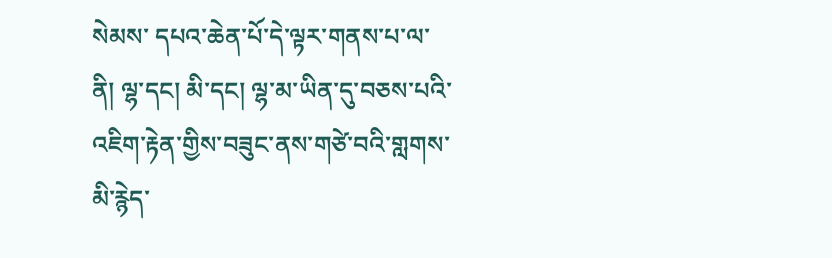སེམས་ དཔའ་ཆེན་པོ་དེ་ལྟར་གནས་པ་ལ་ནི། ལྷ་དང། མི་དང། ལྷ་མ་ཡིན་དུ་བཅས་པའི་འཇིག་རྟེན་གྱིས་བཟུང་ནས་གཙེ་བའི་གླགས་མི་རྙེད་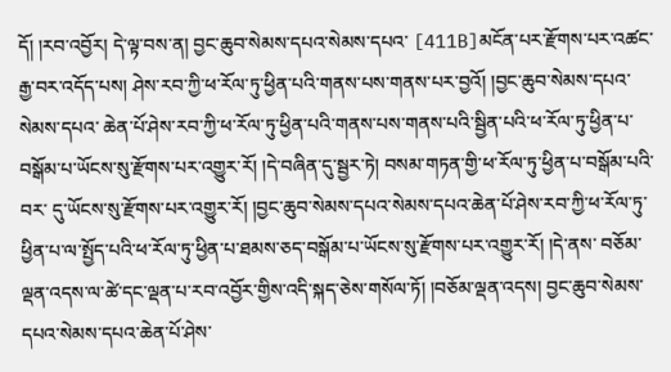དོ། །རབ་འབྱོར། དེ་ལྟ་བས་ན། བྱང་ཆུབ་སེམས་དཔའ་སེམས་དཔའ་ [411B]མངོན་པར་རྫོགས་པར་འཚང་རྒྱ་བར་འདོད་པས། ཤེས་རབ་ཀྱི་ཕ་རོལ་ཏུ་ཕྱིན་པའི་གནས་པས་གནས་པར་བྱའོ། །བྱང་ཆུབ་སེམས་དཔའ་སེམས་དཔའ་ ཆེན་པོ་ཤེས་རབ་ཀྱི་ཕ་རོལ་ཏུ་ཕྱིན་པའི་གནས་པས་གནས་པའི་སྦྱིན་པའི་ཕ་རོལ་ཏུ་ཕྱིན་པ་བསྒོམ་པ་ཡོངས་སུ་རྫོགས་པར་འགྱུར་རོ། །དེ་བཞིན་དུ་སྦྱར་ཏེ། བསམ་གཏན་གྱི་ཕ་རོལ་ཏུ་ཕྱིན་པ་བསྒོམ་པའི་བར་ དུ་ཡོངས་སུ་རྫོགས་པར་འགྱུར་རོ། །བྱང་ཆུབ་སེམས་དཔའ་སེམས་དཔའ་ཆེན་པོ་ཤེས་རབ་ཀྱི་ཕ་རོལ་ཏུ་ཕྱིན་པ་ལ་སྤྱོད་པའི་ཕ་རོལ་ཏུ་ཕྱིན་པ་ཐམས་ཅད་བསྒོམ་པ་ཡོངས་སུ་རྫོགས་པར་འགྱུར་རོ། །དེ་ནས་ བཅོམ་ལྡན་འདས་ལ་ཚེ་དང་ལྡན་པ་རབ་འབྱོར་གྱིས་འདི་སྐད་ཅེས་གསོལ་ཏོ། །བཅོམ་ལྡན་འདས། བྱང་ཆུབ་སེམས་དཔའ་སེམས་དཔའ་ཆེན་པོ་ཤེས་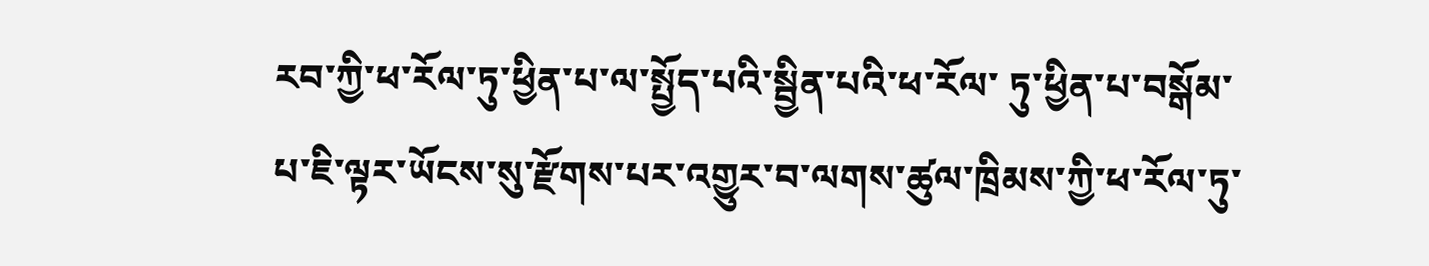རབ་ཀྱི་ཕ་རོལ་ཏུ་ཕྱིན་པ་ལ་སྤྱོད་པའི་སྦྱིན་པའི་ཕ་རོལ་ ཏུ་ཕྱིན་པ་བསྒོམ་པ་ཇི་ལྟར་ཡོངས་སུ་རྫོགས་པར་འགྱུར་བ་ལགས་ཚུལ་ཁྲིམས་ཀྱི་ཕ་རོལ་ཏུ་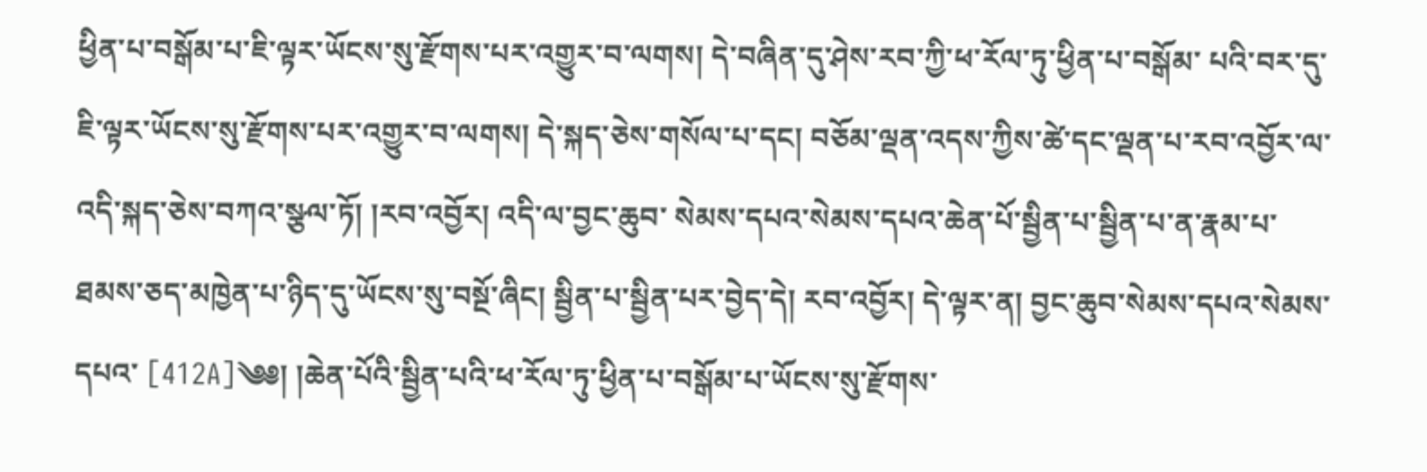ཕྱིན་པ་བསྒོམ་པ་ཇི་ལྟར་ཡོངས་སུ་རྫོགས་པར་འགྱུར་བ་ལགས། དེ་བཞིན་དུ་ཤེས་རབ་ཀྱི་ཕ་རོལ་ཏུ་ཕྱིན་པ་བསྒོམ་ པའི་བར་དུ་ཇི་ལྟར་ཡོངས་སུ་རྫོགས་པར་འགྱུར་བ་ལགས། དེ་སྐད་ཅེས་གསོལ་པ་དང། བཅོམ་ལྡན་འདས་ཀྱིས་ཚེ་དང་ལྡན་པ་རབ་འབྱོར་ལ་འདི་སྐད་ཅེས་བཀའ་སྩལ་ཏོ། །རབ་འབྱོར། འདི་ལ་བྱང་ཆུབ་ སེམས་དཔའ་སེམས་དཔའ་ཆེན་པོ་སྦྱིན་པ་སྦྱིན་པ་ན་རྣམ་པ་ཐམས་ཅད་མཁྱེན་པ་ཉིད་དུ་ཡོངས་སུ་བསྔོ་ཞིང། སྦྱིན་པ་སྦྱིན་པར་བྱེད་དེ། རབ་འབྱོར། དེ་ལྟར་ན། བྱང་ཆུབ་སེམས་དཔའ་སེམས་དཔའ་ [412A]༄༅། །ཆེན་པོའི་སྦྱིན་པའི་ཕ་རོལ་ཏུ་ཕྱིན་པ་བསྒོམ་པ་ཡོངས་སུ་རྫོགས་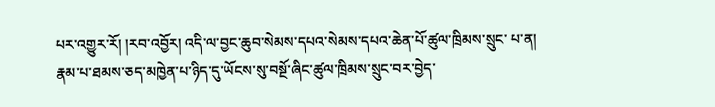པར་འགྱུར་རོ། །རབ་འབྱོར། འདི་ལ་བྱང་ཆུབ་སེམས་དཔའ་སེམས་དཔའ་ཆེན་པོ་ཚུལ་ཁྲིམས་སྲུང་ པ་ན། རྣམ་པ་ཐམས་ཅད་མཁྱེན་པ་ཉིད་དུ་ཡོངས་སུ་བསྔོ་ཞིང་ཚུལ་ཁྲིམས་སྲུང་བར་བྱེད་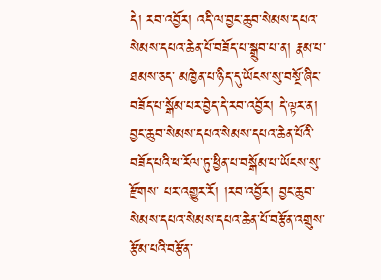དེ། རབ་འབྱོར། འདི་ལ་བྱང་ཆུབ་སེམས་དཔའ་སེམས་དཔའ་ཆེན་པོ་བཟོད་པ་སྒྲུབ་པ་ན། རྣམ་པ་ཐམས་ཅད་ མཁྱེན་པ་ཉིད་དུ་ཡོངས་སུ་བསྔོ་ཞིང་བཟོད་པ་སྒོམ་པར་བྱེད་དེ་རབ་འབྱོར། དེ་ལྟར་ན། བྱང་ཆུབ་སེམས་དཔའ་སེམས་དཔའ་ཆེན་པོའི་བཟོད་པའི་ཕ་རོལ་ཏུ་ཕྱིན་པ་བསྒོམ་པ་ཡོངས་སུ་རྫོགས་ པར་འགྱུར་རོ། །རབ་འབྱོར། བྱང་ཆུབ་སེམས་དཔའ་སེམས་དཔའ་ཆེན་པོ་བརྩོན་འགྲུས་རྩོམ་པའི་བརྩོན་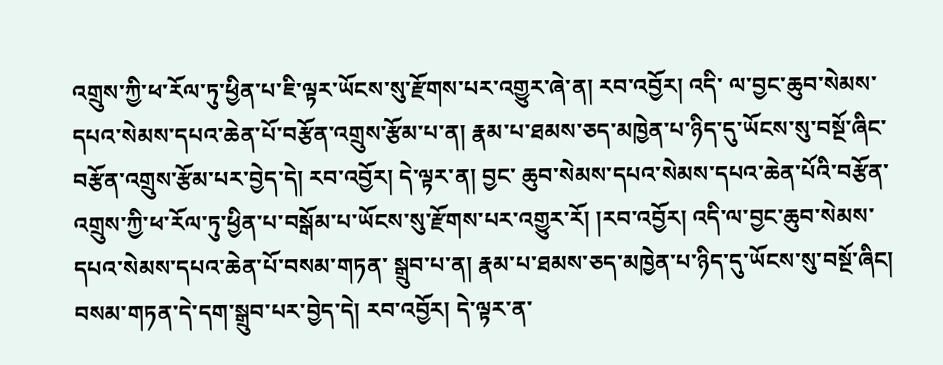འགྲུས་ཀྱི་ཕ་རོལ་ཏུ་ཕྱིན་པ་ཇི་ལྟར་ཡོངས་སུ་རྫོགས་པར་འགྱུར་ཞེ་ན། རབ་འབྱོར། འདི་ ལ་བྱང་ཆུབ་སེམས་དཔའ་སེམས་དཔའ་ཆེན་པོ་བརྩོན་འགྲུས་རྩོམ་པ་ན། རྣམ་པ་ཐམས་ཅད་མཁྱེན་པ་ཉིད་དུ་ཡོངས་སུ་བསྔོ་ཞིང་བརྩོན་འགྲུས་རྩོམ་པར་བྱེད་དེ། རབ་འབྱོར། དེ་ལྟར་ན། བྱང་ ཆུབ་སེམས་དཔའ་སེམས་དཔའ་ཆེན་པོའི་བརྩོན་འགྲུས་ཀྱི་ཕ་རོལ་ཏུ་ཕྱིན་པ་བསྒོམ་པ་ཡོངས་སུ་རྫོགས་པར་འགྱུར་རོ། །རབ་འབྱོར། འདི་ལ་བྱང་ཆུབ་སེམས་དཔའ་སེམས་དཔའ་ཆེན་པོ་བསམ་གཏན་ སྒྲུབ་པ་ན། རྣམ་པ་ཐམས་ཅད་མཁྱེན་པ་ཉིད་དུ་ཡོངས་སུ་བསྔོ་ཞིང། བསམ་གཏན་དེ་དག་སྒྲུབ་པར་བྱེད་དེ། རབ་འབྱོར། དེ་ལྟར་ན་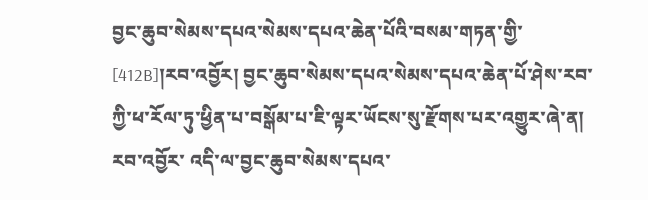བྱང་ཆུབ་སེམས་དཔའ་སེམས་དཔའ་ཆེན་པོའི་བསམ་གཏན་གྱི་ [412B]།རབ་འབྱོར། བྱང་ཆུབ་སེམས་དཔའ་སེམས་དཔའ་ཆེན་པོ་ཤེས་རབ་ཀྱི་ཕ་རོལ་ཏུ་ཕྱིན་པ་བསྒོམ་པ་ཇི་ལྟར་ཡོངས་སུ་རྫོགས་པར་འགྱུར་ཞེ་ན། རབ་འབྱོར་ འདི་ལ་བྱང་ཆུབ་སེམས་དཔའ་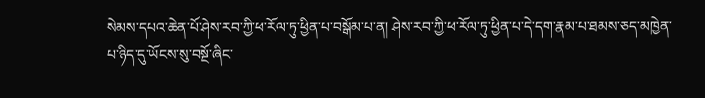སེམས་དཔའ་ཆེན་པོ་ཤེས་རབ་ཀྱི་ཕ་རོལ་ཏུ་ཕྱིན་པ་བསྒོམ་པ་ན། ཤེས་རབ་ཀྱི་ཕ་རོལ་ཏུ་ཕྱིན་པ་དེ་དག་རྣམ་པ་ཐམས་ཅད་མཁྱེན་པ་ཉིད་དུ་ཡོངས་སུ་བསྔོ་ཞིང་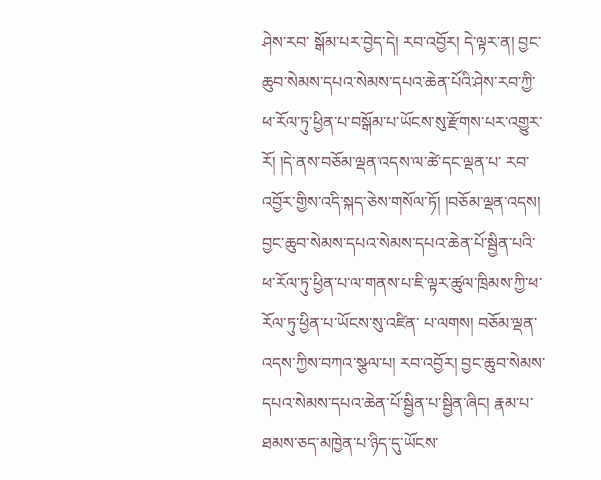ཤེས་རབ་ སྒོམ་པར་བྱེད་དེ། རབ་འབྱོར། དེ་ལྟར་ན། བྱང་ཆུབ་སེམས་དཔའ་སེམས་དཔའ་ཆེན་པོའི་ཤེས་རབ་ཀྱི་ཕ་རོལ་ཏུ་ཕྱིན་པ་བསྒོམ་པ་ཡོངས་སུ་རྫོགས་པར་འགྱུར་རོ། །དེ་ནས་བཅོམ་ལྡན་འདས་ལ་ཚེ་དང་ལྡན་པ་ རབ་འབྱོར་གྱིས་འདི་སྐད་ཅེས་གསོལ་ཏོ། །བཅོམ་ལྡན་འདས། བྱང་ཆུབ་སེམས་དཔའ་སེམས་དཔའ་ཆེན་པོ་སྦྱིན་པའི་ཕ་རོལ་ཏུ་ཕྱིན་པ་ལ་གནས་པ་ཇི་ལྟར་ཚུལ་ཁྲིམས་ཀྱི་ཕ་རོལ་ཏུ་ཕྱིན་པ་ཡོངས་སུ་འཛིན་ པ་ལགས། བཅོམ་ལྡན་འདས་ཀྱིས་བཀའ་སྩལ་པ། རབ་འབྱོར། བྱང་ཆུབ་སེམས་དཔའ་སེམས་དཔའ་ཆེན་པོ་སྦྱིན་པ་སྦྱིན་ཞིང། རྣམ་པ་ཐམས་ཅད་མཁྱེན་པ་ཉིད་དུ་ཡོངས་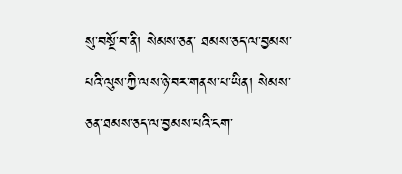སུ་བསྔོ་བ་ནི། སེམས་ཅན་ ཐམས་ཅད་ལ་བྱམས་པའི་ལུས་ཀྱི་ལས་ཉེ་བར་གནས་པ་ཡིན། སེམས་ཅན་ཐམས་ཅད་ལ་བྱམས་པའི་ངག་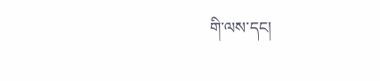གི་ལས་དང།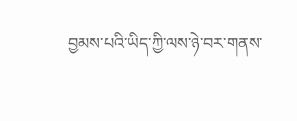བྱམས་པའི་ཡིད་ཀྱི་ལས་ཉེ་བར་གནས་